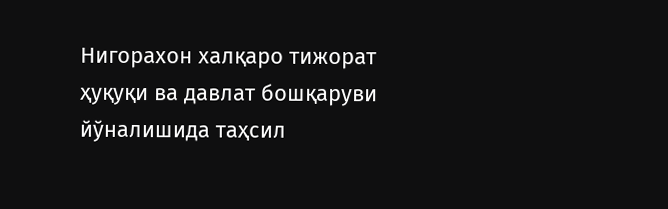Нигорахон халқаро тижорат ҳуқуқи ва давлат бошқаруви йўналишида таҳсил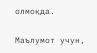олмоқда.

Маълумот учун,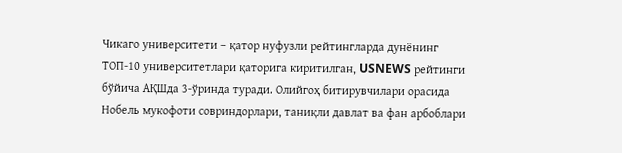Чикаго университети – қатор нуфузли рейтингларда дунёнинг ТОП-10 университетлари қаторига киритилган, USNEWS рейтинги бўйича АҚШда 3-ўринда туради. Олийгоҳ битирувчилари орасида Нобель мукофоти совриндорлари, таниқли давлат ва фан арбоблари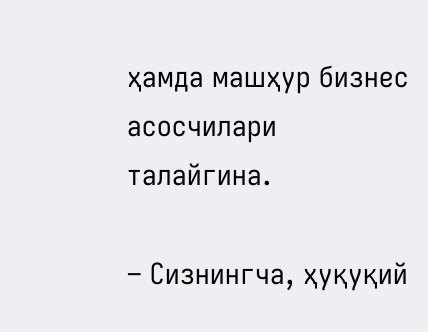ҳамда машҳур бизнес асосчилари талайгина.

– Сизнингча, ҳуқуқий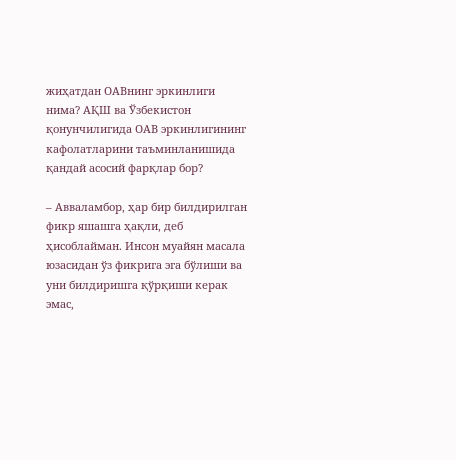жиҳатдан ОАВнинг эркинлиги нима? АҚШ ва Ўзбекистон қонунчилигида ОАВ эркинлигининг кафолатларини таъминланишида қандай асосий фарқлар бор?

– Авваламбор, ҳар бир билдирилган фикр яшашга ҳақли, деб ҳисоблайман. Инсон муайян масала юзасидан ўз фикрига эга бўлиши ва уни билдиришга қўрқиши керак эмас,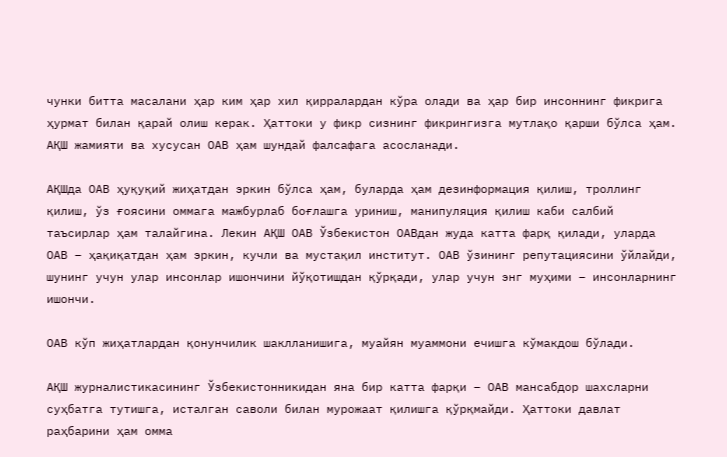чунки битта масалани ҳар ким ҳар хил қирралардан кўра олади ва ҳар бир инсоннинг фикрига ҳурмат билан қарай олиш керак. Ҳаттоки у фикр сизнинг фикрингизга мутлақо қарши бўлса ҳам. АҚШ жамияти ва хусусан ОАВ ҳам шундай фалсафага асосланади.

АҚШда ОАВ ҳуқуқий жиҳатдан эркин бўлса ҳам, буларда ҳам дезинформация қилиш, троллинг қилиш, ўз ғоясини оммага мажбурлаб боғлашга уриниш, манипуляция қилиш каби салбий таъсирлар ҳам талайгина. Лекин АҚШ ОАВ Ўзбекистон ОАВдан жуда катта фарқ қилади, уларда ОАВ – ҳақиқатдан ҳам эркин, кучли ва мустақил институт. ОАВ ўзининг репутациясини ўйлайди, шунинг учун улар инсонлар ишончини йўқотишдан қўрқади, улар учун энг муҳими – инсонларнинг ишончи.

ОАВ кўп жиҳатлардан қонунчилик шаклланишига, муайян муаммони ечишга кўмакдош бўлади.

АҚШ журналистикасининг Ўзбекистонникидан яна бир катта фарқи – ОАВ мансабдор шахсларни суҳбатга тутишга, исталган саволи билан мурожаат қилишга қўрқмайди. Ҳаттоки давлат раҳбарини ҳам омма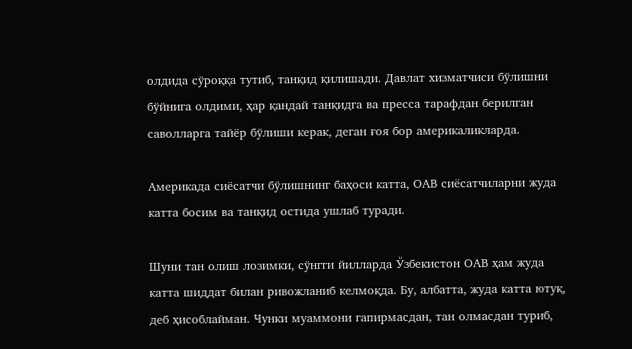олдида сўроққа тутиб, танқид қилишади. Давлат хизматчиси бўлишни бўйнига олдими, ҳар қандай танқидга ва пресса тарафдан берилган саволларга тайёр бўлиши керак, деган ғоя бор америкаликларда.

Америкада сиёсатчи бўлишнинг баҳоси катта, ОАВ сиёсатчиларни жуда катта босим ва танқид остида ушлаб туради.

Шуни тан олиш лозимки, сўнгги йилларда Ўзбекистон ОАВ ҳам жуда катта шиддат билан ривожланиб келмоқда. Бу, албатта, жуда катта ютуқ, деб ҳисоблайман. Чунки муаммони гапирмасдан, тан олмасдан туриб,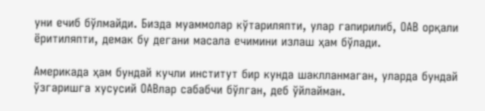уни ечиб бўлмайди. Бизда муаммолар кўтариляпти, улар гапирилиб, ОАВ орқали ёритиляпти, демак бу дегани масала ечимини излаш ҳам бўлади.

Америкада ҳам бундай кучли институт бир кунда шаклланмаган, уларда бундай ўзгаришга хусусий ОАВлар сабабчи бўлган, деб ўйлайман.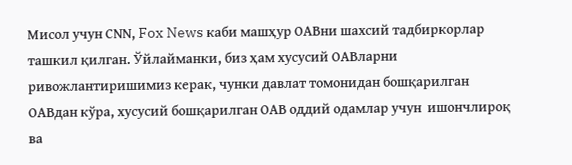Мисол учун СNN, Fox News каби машҳур ОАВни шахсий тадбиркорлар ташкил қилган. Ўйлайманки, биз ҳам хусусий ОАВларни ривожлантиришимиз керак, чунки давлат томонидан бошқарилган ОАВдан кўра, хусусий бошқарилган ОАВ оддий одамлар учун  ишончлироқ ва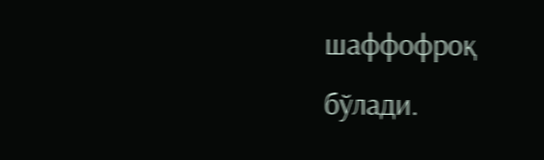шаффофроқ бўлади.